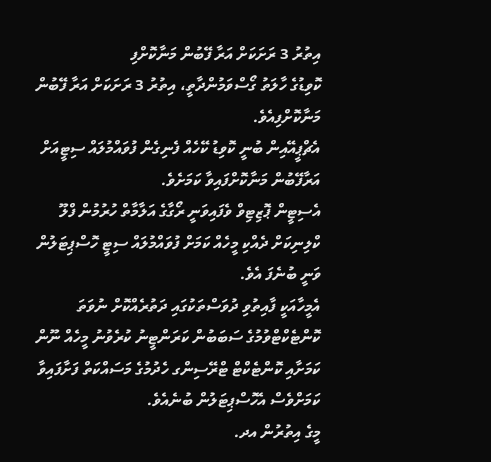އިތުރު 3 ރަށަކަށް އަރާ ފޭބުން މަނާކޮށްފި
ކޮވިޑުގެ ހާލަތު ގޯސްވަމުންދާތީ، އިތުރު 3 ރަށަކަށް އަރާ ފޭބުން މަނާކޮށްފިއެވެ.
އެޗްޕީއޭއިން ބުނީ ކޮވިޑު ކޭހެއް ފެނިގެން ފުވައްމުލައް ސިޓީއަށް އަރާފޭބުން މަނާކޮށްފައިވާ ކަމަށެވެ.
އެސިޓީން ޕޮޒިޓިވް ވެފައިވަނީ ރޯގާގެ އަލާމާތް ހުރުމުން ފްލޫ ކްލިނިކަށް ދެއްކި މީހެއް ކަމަށް ފުވައްމުލައް ސިޓީ ހޮސްޕިޓަލުން ވަނީ ބުނެފަ އެވެ.
އެމީހާއަކީ ފާއިތުވި ދުވަސްތަކުގައި ދަތުރެއްކޮށް ނުވަތަ ކޮންޓެކްޓްވުމުގެ ސަބަބުން ކަރަންޓީނު ކުރެވުނު މީހެއް ނޫން ކަމަށާއި ކޮންޓެކްޓް ޓްރޭސިންގ ހެދުމުގެ މަސައްކަތް ފަށާފައިވާ ކަމަށްވެސް އެހޮސްޕިޓަލުން ބުނެއެވެ.
މީގެ އިތުރުން އދ.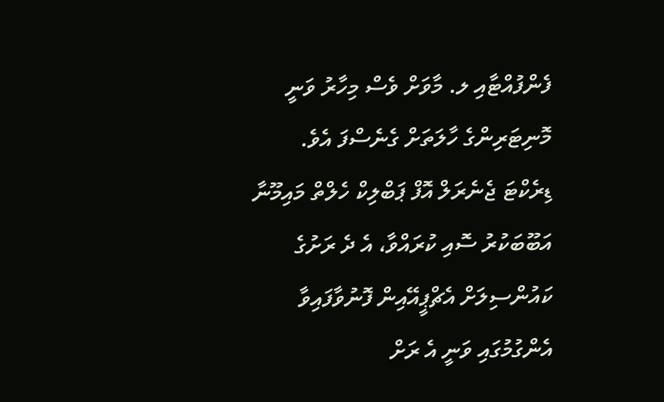ފެންފުއްޓާއި ލ. މާވަށް ވެސް މިހާރު ވަނީ މޮނިޓަރިންގެ ހާލަތަށް ގެނެސްފަ އެވެ.
ޑިރެކްޓަ ޖެނެރަލް އޮފް ޕަބްލިކް ހެލްތް މައިމޫނާ އަބޫބަކުރު ސޮއި ކުރައްވާ، އެ ދެ ރަށުގެ ކައުންސިލަށް އެޗްޕީއޭއިން ފޮނުވާފައިވާ އެންގުމުގައި ވަނީ އެ ރަށް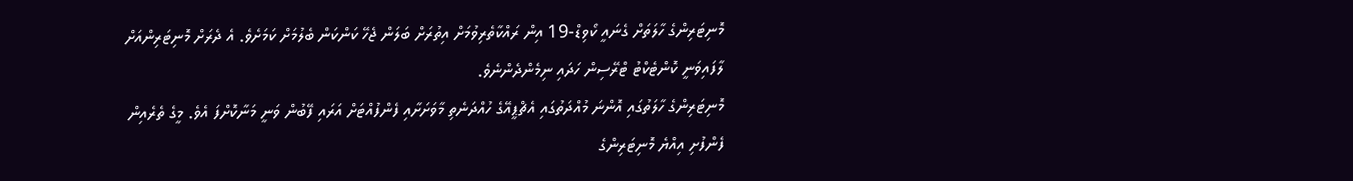މޮނިޓަރިންގެ ހާލަތަށް ގެނައީ ކޯވިޑް-19 އިން ރައްކާތެރިވުމަށް އިތުރަށް ބަލަން ޖެހޭ ކަންކަން ބެލުމަށް ކަމަށެވެ. އެ ދެރަށް މޮނިޓަރިންއަށް ލާފައިވަނީ ކޮންޓެކްޓު ޓްރޭސިން ހަދައި ނިމެންދެންނެވެ.
މޮނިޓަރިންގެ ހާލަތުގައި އޮންނަ މުއްދަތުގައި އެޗްޕީއޭގެ ހުއްދަނެތި މާވަށަށާއި ފެންފުއްޓަށް އަރައި ފޭބުން ވަނީ މަނާކޮށްފަ އެވެ. މީގެ ތެރެއިން ފެންފުށި އިއްޔެ މޮނިޓަރިންގެ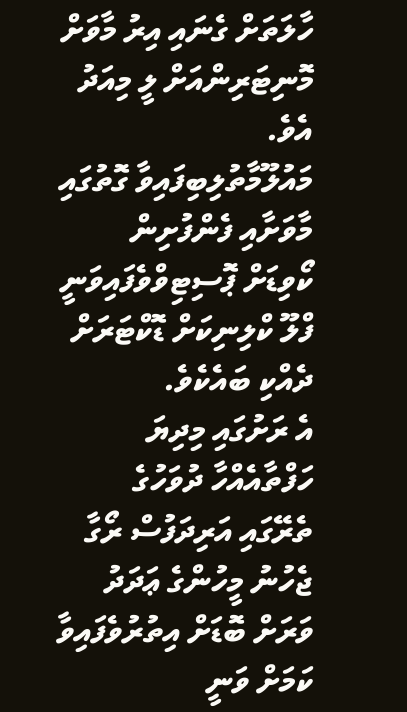ހާލަތަށް ގެނައި އިރު މާވަށް މޮނިޓަރިންއަށް ލީ މިއަދު އެވެ.
މައުލޫމާތުލިބިފައިވާ ގޮތުގައި މާވަށާއި ފެންފުށިން ކޯވިޑަށް ޕޮސިޓިވްވެފައިވަނީ ފްލޫ ކްލިނިކަށް ޑޮކްޓަރަށް ދެއްކި ބައެކެވެ.
އެ ރަށުގައި މިދިޔަ ހަފްތާއެއްހާ ދުވަހުގެ ތެރޭގައި އަރިދަފުސް ރޯގާ ޖެހުނު މީހުންގެ ޢަދަދު ވަރަށް ބޮޑަށް އިތުރުވެފައިވާ ކަމަށް ވަނީ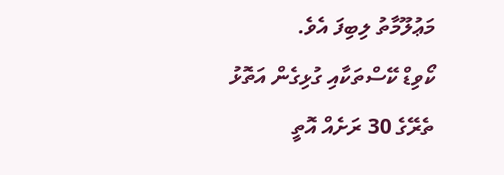މަޢުލޫމާތު ލިބިފަ އެވެ.
ކޯވިޑް ކޭސްތަކާއި ގުޅިގެން އަތޮޅު ތެރޭގެ 30 ރަށެއް އޮތީ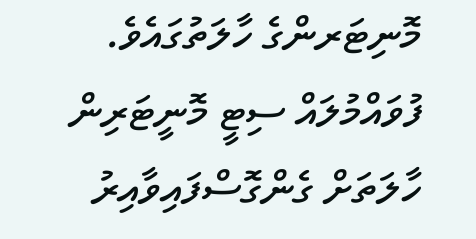މޮނިޓަރންގެ ހާލަތުގައެވެ.
ފުވައްމުލައް ސިޓީ މޮނީޓަރިން ހާލަތަށް ގެންގޮސްފައިވާއިރު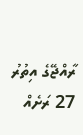ރާއްޖޭގެ އިތުރު 27 ރަށެއް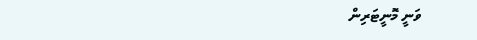ވަނީ މޮނީޓަރިން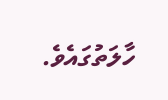ހާލަތުގައެވެ.